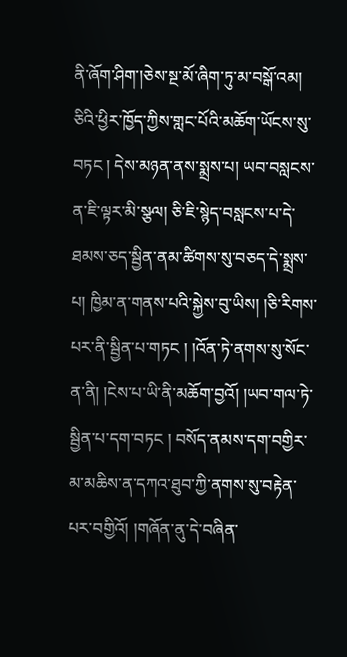ནི་ཞོག་ཤིག་།ཅེས་སྔ་མོ་ཞིག་ཏུ་མ་བསྒོ་འམ། ཅིའི་ཕྱིར་ཁྱོད་ཀྱིས་གླང་པོའི་མཆོག་ཡོངས་སུ་བཏང ། དེས་མཉན་ནས་སྨྲས་པ། ཡབ་བསླངས་ན་ཇི་ལྟར་མི་སྩལ། ཅི་ཇི་སྙེད་བསླངས་པ་དེ་ཐམས་ཅད་སྦྱིན་ནམ་ཚིགས་སུ་བཅད་དེ་སྨྲས་པ། ཁྱིམ་ན་གནས་པའི་སྐྱེས་བུ་ཡིས། །ཅི་རིགས་པར་ནི་སྦྱིན་པ་གཏང ། །འོན་ཏེ་ནགས་སུ་སོང་ན་ནི། །ངེས་པ་ཡི་ནི་མཆོག་བྱའོ། །ཡབ་གལ་ཏེ་སྦྱིན་པ་དག་བཏང ། བསོད་ནམས་དག་བགྱིར་མ་མཆིས་ན་དཀའ་ཐུབ་ཀྱི་ནགས་སུ་བརྟེན་པར་བགྱིའོ། །གཞོན་ནུ་དེ་བཞིན་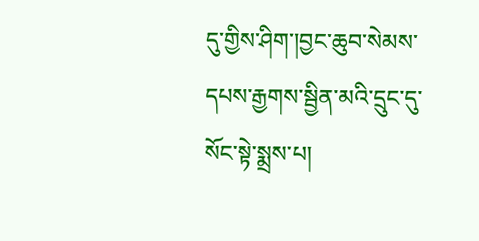དུ་གྱིས་ཤིག་།བྱང་ཆུབ་སེམས་དཔས་རྒྱགས་སྦྱིན་མའི་དྲུང་དུ་སོང་སྟེ་སྨྲས་པ།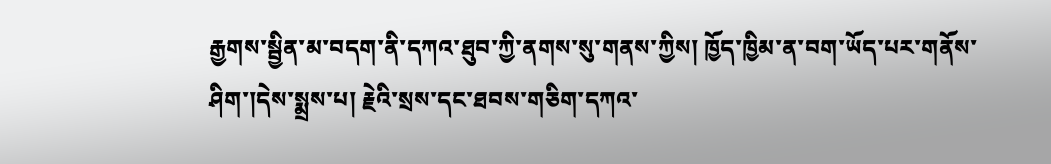རྒྱགས་སྦྱིན་མ་བདག་ནི་དཀའ་ཐུབ་ཀྱི་ནགས་སུ་གནས་ཀྱིས། ཁྱོད་ཁྱིམ་ན་བག་ཡོད་པར་གནོས་ཤིག་།དེས་སྨྲས་པ། རྗེའི་སྲས་དང་ཐབས་གཅིག་དཀའ་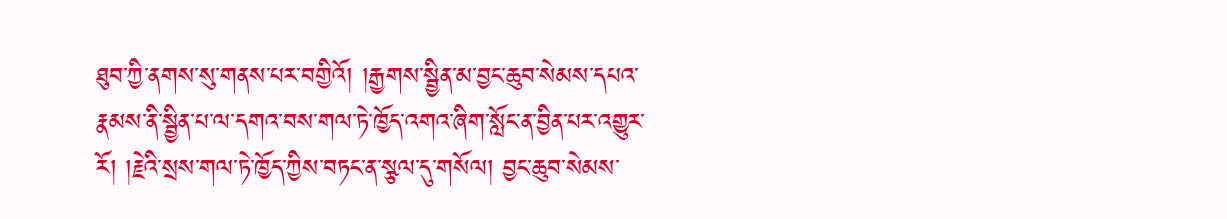ཐུབ་ཀྱི་ནགས་སུ་གནས་པར་བགྱིའོ། །རྒྱགས་སྦྱིན་མ་བྱང་ཆུབ་སེམས་དཔའ་རྣམས་ནི་སྦྱིན་པ་ལ་དགའ་བས་གལ་ཏེ་ཁྱོད་འགའ་ཞིག་སློང་ན་བྱིན་པར་འགྱུར་རོ། །རྗེའི་སྲས་གལ་ཏེ་ཁྱོད་ཀྱིས་བཏང་ན་སྩལ་དུ་གསོལ། བྱང་ཆུབ་སེམས་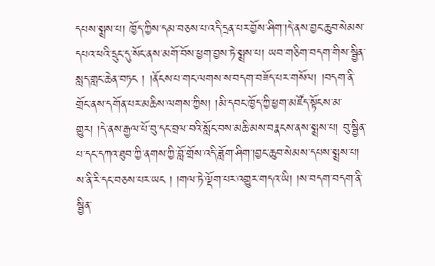དཔས་སྨྲས་པ། ཁྱོད་ཀྱིས་དམ་བཅས་པ་འདི་དྲན་པར་བྱོས་ཤིག་།དེ་ནས་བྱང་ཆུབ་སེམས་དཔའ་ཕའི་དྲུང་དུ་སོང་ནས་མགོ་བོས་ཕྱག་བྱས་ཏེ་སྨྲས་པ། ཡབ་གཅིག་བདག་གིས་སྦྱིན་སླད་གླང་ཆེན་བཏང ། །ནོངས་པ་གང་ལགས་ས་བདག་བཟོད་པར་གསོལ། །བདག་ནི་གྲོང་ནས་དགོན་པར་མཆིས་ལགས་ཀྱིས། །མི་དབང་ཁྱོད་ཀྱི་ཕྱག་མཛོད་སྟོངས་མ་གྱུར། །དེ་ནས་རྒྱལ་པོ་བུ་དང་བྲལ་བའི་སློང་བས་མཆི་མས་བརྣངས་ནས་སྨྲས་པ། བུ་སྦྱིན་པ་དང་དཀའ་ཐུབ་ཀྱི་ནགས་ཀྱི་བློ་གྲོས་འདི་ཟློག་ཤིག་།བྱང་ཆུབ་སེམས་དཔས་སྨྲས་པ། ས་ནི་རི་དང་བཅས་པར་ཡང ། །གལ་ཏེ་ལྡོག་པར་འགྱུར་གདའ་ཡི། །ས་བདག་བདག་ནི་སྦྱིན་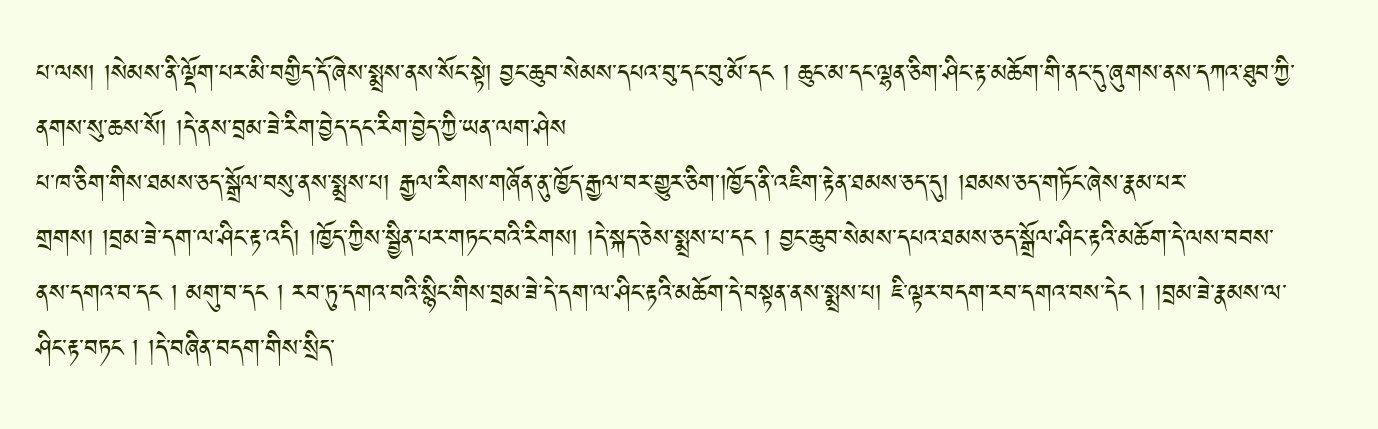པ་ལས། །སེམས་ནི་ལྡོག་པར་མི་བགྱིད་དོ་ཞེས་སྨྲས་ནས་སོང་སྟེ། བྱང་ཆུབ་སེམས་དཔའ་བུ་དང་བུ་མོ་དང ། ཆུང་མ་དང་ལྷན་ཅིག་ཤིང་རྟ་མཆོག་གི་ནང་དུ་ཞུགས་ནས་དཀའ་ཐུབ་ཀྱི་ནགས་སུ་ཆས་སོ། །དེ་ནས་བྲམ་ཟེ་རིག་བྱེད་དང་རིག་བྱེད་ཀྱི་ཡན་ལག་ཤེས
པ་ཁ་ཅིག་གིས་ཐམས་ཅད་སྒྲོལ་བསུ་ནས་སྨྲས་པ། རྒྱལ་རིགས་གཞོན་ནུ་ཁྱོད་རྒྱལ་བར་གྱུར་ཅིག་།ཁྱོད་ནི་འཇིག་རྟེན་ཐམས་ཅད་དུ། །ཐམས་ཅད་གཏོང་ཞེས་རྣམ་པར་གྲགས། །བྲམ་ཟེ་དག་ལ་ཤིང་རྟ་འདི། །ཁྱོད་ཀྱིས་སྦྱིན་པར་གཏང་བའི་རིགས། །དེ་སྐད་ཅེས་སྨྲས་པ་དང ། བྱང་ཆུབ་སེམས་དཔའ་ཐམས་ཅད་སྒྲོལ་ཤིང་རྟའི་མཆོག་དེ་ལས་བབས་ནས་དགའ་བ་དང ། མགུ་བ་དང ། རབ་ཏུ་དགའ་བའི་སྙིང་གིས་བྲམ་ཟེ་དེ་དག་ལ་ཤིང་རྟའི་མཆོག་དེ་བསྟན་ནས་སྨྲས་པ། ཇི་ལྟར་བདག་རབ་དགའ་བས་དེང ། །བྲམ་ཟེ་རྣམས་ལ་ཤིང་རྟ་བཏང ། །དེ་བཞིན་བདག་གིས་སྲིད་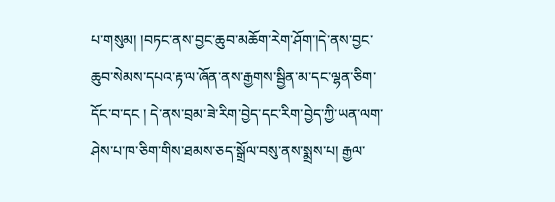པ་གསུམ། །བཏང་ནས་བྱང་ཆུབ་མཆོག་རེག་ཤོག་།དེ་ནས་བྱང་ཆུབ་སེམས་དཔའ་རྟ་ལ་ཞོན་ནས་རྒྱགས་སྦྱིན་མ་དང་ལྷན་ཅིག་དོང་བ་དང ། དེ་ནས་བྲམ་ཟེ་རིག་བྱེད་དང་རིག་བྱེད་ཀྱི་ཡན་ལག་ཤེས་པ་ཁ་ཅིག་གིས་ཐམས་ཅད་སྒྲོལ་བསུ་ནས་སྨྲས་པ། རྒྱལ་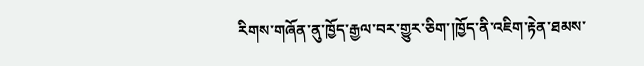རིགས་གཞོན་ནུ་ཁྱོད་རྒྱལ་བར་གྱུར་ཅིག་།ཁྱོད་ནི་འཇིག་རྟེན་ཐམས་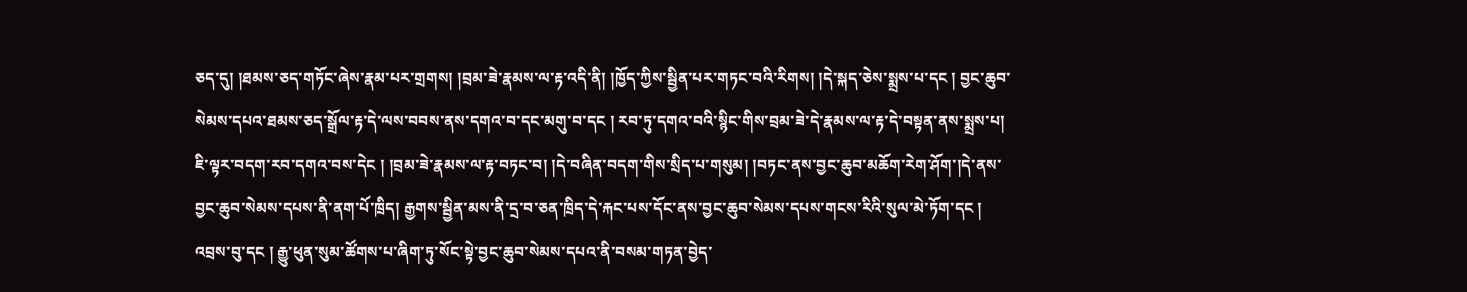ཅད་དུ། །ཐམས་ཅད་གཏོང་ཞེས་རྣམ་པར་གྲགས། །བྲམ་ཟེ་རྣམས་ལ་རྟ་འདི་ནི། །ཁྱོད་ཀྱིས་སྦྱིན་པར་གཏང་བའི་རིགས། །དེ་སྐད་ཅེས་སྨྲས་པ་དང ། བྱང་ཆུབ་སེམས་དཔའ་ཐམས་ཅད་སྒྲོལ་རྟ་དེ་ལས་བབས་ནས་དགའ་བ་དང་མགུ་བ་དང ། རབ་ཏུ་དགའ་བའི་སྙིང་གིས་བྲམ་ཟེ་དེ་རྣམས་ལ་རྟ་དེ་བསྟན་ནས་སྨྲས་པ། ཇི་ལྟར་བདག་རབ་དགའ་བས་དེང ། །བྲམ་ཟེ་རྣམས་ལ་རྟ་བཏང་བ། །དེ་བཞིན་བདག་གིས་སྲིད་པ་གསུམ། །བཏང་ནས་བྱང་ཆུབ་མཆོག་རེག་ཤོག་།དེ་ནས་བྱང་ཆུབ་སེམས་དཔས་ནི་ནག་པོ་ཁྲིད། རྒྱགས་སྦྱིན་མས་ནི་དྲ་བ་ཅན་ཁྲིད་དེ་རྐང་པས་དོང་ནས་བྱང་ཆུབ་སེམས་དཔས་གངས་རིའི་སུལ་མེ་ཏོག་དང ། འབྲས་བུ་དང ། རྒྱུ་ཕུན་སུམ་ཚོགས་པ་ཞིག་ཏུ་སོང་སྟེ་བྱང་ཆུབ་སེམས་དཔའ་ནི་བསམ་གཏན་བྱེད་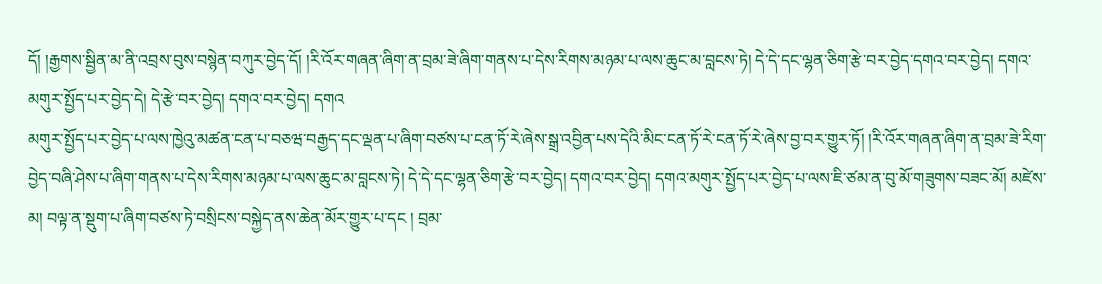དོ། །རྒྱགས་སྦྱིན་མ་ནི་འབྲས་བུས་བསྙེན་བཀུར་བྱེད་དོ། །རི་འོར་གཞན་ཞིག་ན་བྲམ་ཟེ་ཞིག་གནས་པ་དེས་རིགས་མཉམ་པ་ལས་ཆུང་མ་བླངས་ཏེ། དེ་དེ་དང་ལྷན་ཅིག་རྩེ་བར་བྱེད་དགའ་བར་བྱེད། དགའ་མགུར་སྤྱོད་པར་བྱེད་དེ། དེ་རྩེ་བར་བྱེད། དགའ་བར་བྱེད། དགའ
མགུར་སྤྱོད་པར་བྱེད་པ་ལས་ཁྱེའུ་མཚན་ངན་པ་བཅཝ་བརྒྱད་དང་ལྡན་པ་ཞིག་བཙས་པ་ངན་ཏོ་རེ་ཞེས་སྒྲ་འབྱིན་པས་དེའི་མིང་ངན་ཏོ་རེ་ངན་ཏོ་རེ་ཞེས་བྱ་བར་གྱུར་ཏོ། །རི་འོར་གཞན་ཞིག་ན་བྲམ་ཟེ་རིག་བྱེད་བཞི་ཤེས་པ་ཞིག་གནས་པ་དེས་རིགས་མཉམ་པ་ལས་ཆུང་མ་བླངས་ཏེ། དེ་དེ་དང་ལྷན་ཅིག་རྩེ་བར་བྱེད། དགའ་བར་བྱེད། དགའ་མགུར་སྤྱོད་པར་བྱེད་པ་ལས་ཇི་ཙམ་ན་བུ་མོ་གཟུགས་བཟང་མོ། མཛེས་མ། བལྟ་ན་སྡུག་པ་ཞིག་བཙས་ཏེ་བསྲིངས་བསྐྱེད་ནས་ཆེན་མོར་གྱུར་པ་དང ། བྲམ་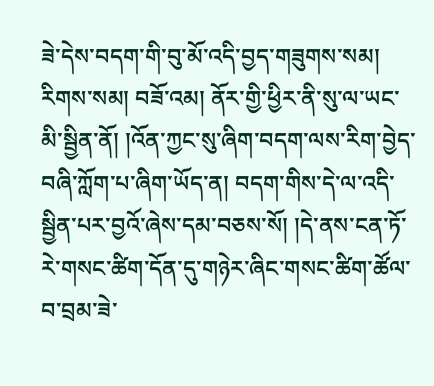ཟེ་དེས་བདག་གི་བུ་མོ་འདི་བྱད་གཟུགས་སམ། རིགས་སམ། བཟོ་འམ། ནོར་གྱི་ཕྱིར་ནི་སུ་ལ་ཡང་མི་སྦྱིན་ནོ། །འོན་ཀྱང་སུ་ཞིག་བདག་ལས་རིག་བྱེད་བཞི་ཀློག་པ་ཞིག་ཡོད་ན། བདག་གིས་དེ་ལ་འདི་སྦྱིན་པར་བྱའོ་ཞེས་དམ་བཅས་སོ། །དེ་ནས་ངན་ཏོ་རེ་གསང་ཚིག་དོན་དུ་གཉེར་ཞིང་གསང་ཚིག་ཚོལ་བ་བྲམ་ཟེ་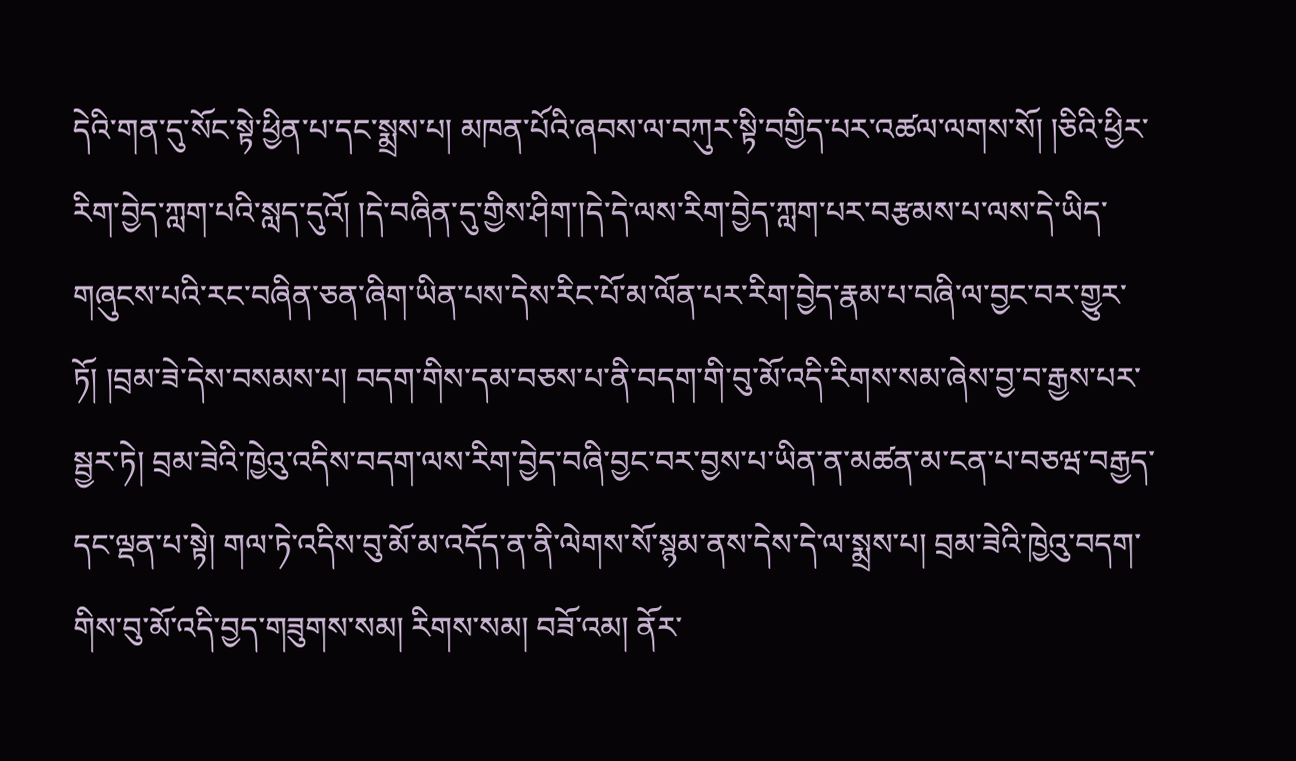དེའི་གན་དུ་སོང་སྟེ་ཕྱིན་པ་དང་སྨྲས་པ། མཁན་པོའི་ཞབས་ལ་བཀུར་སྟི་བགྱིད་པར་འཚལ་ལགས་སོ། །ཅིའི་ཕྱིར་རིག་བྱེད་ཀླག་པའི་སླད་དུའོ། །དེ་བཞིན་དུ་གྱིས་ཤིག་།དེ་དེ་ལས་རིག་བྱེད་ཀླག་པར་བརྩམས་པ་ལས་དེ་ཡིད་གཞུངས་པའི་རང་བཞིན་ཅན་ཞིག་ཡིན་པས་དེས་རིང་པོ་མ་ལོན་པར་རིག་བྱེད་རྣམ་པ་བཞི་ལ་བྱང་བར་གྱུར་ཏོ། །བྲམ་ཟེ་དེས་བསམས་པ། བདག་གིས་དམ་བཅས་པ་ནི་བདག་གི་བུ་མོ་འདི་རིགས་སམ་ཞེས་བྱ་བ་རྒྱས་པར་སྦྱར་ཏེ། བྲམ་ཟེའི་ཁྱེའུ་འདིས་བདག་ལས་རིག་བྱེད་བཞི་བྱང་བར་བྱས་པ་ཡིན་ན་མཚན་མ་ངན་པ་བཅཝ་བརྒྱད་དང་ལྡན་པ་སྟེ། གལ་ཏེ་འདིས་བུ་མོ་མ་འདོད་ན་ནི་ལེགས་སོ་སྙམ་ནས་དེས་དེ་ལ་སྨྲས་པ། བྲམ་ཟེའི་ཁྱེའུ་བདག་གིས་བུ་མོ་འདི་བྱད་གཟུགས་སམ། རིགས་སམ། བཟོ་འམ། ནོར་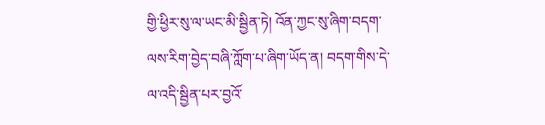གྱི་ཕྱིར་སུ་ལ་ཡང་མི་སྦྱིན་ཏེ། འོན་ཀྱང་སུ་ཞིག་བདག་ལས་རིག་བྱེད་བཞི་ཀློག་པ་ཞིག་ཡོད་ན། བདག་གིས་དེ་ལ་འདི་སྦྱིན་པར་བྱའོ་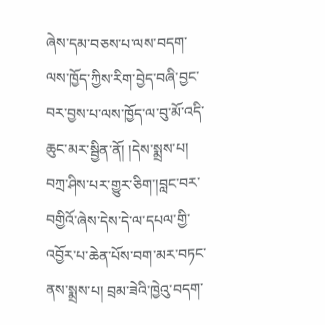ཞེས་དམ་བཅས་པ་ལས་བདག་ལས་ཁྱོད་ཀྱིས་རིག་བྱེད་བཞི་བྱང་བར་བྱས་པ་ལས་ཁྱོད་ལ་བུ་མོ་འདི་ཆུང་མར་སྦྱིན་ནོ། །དེས་སྨྲས་པ། བཀྲ་ཤིས་པར་གྱུར་ཅིག་།བླང་བར་བགྱིའོ་ཞེས་དེས་དེ་ལ་དཔལ་གྱི་འབྱོར་པ་ཆེན་པོས་བག་མར་བཏང་ནས་སྨྲས་པ། བྲམ་ཟེའི་ཁྱེའུ་བདག་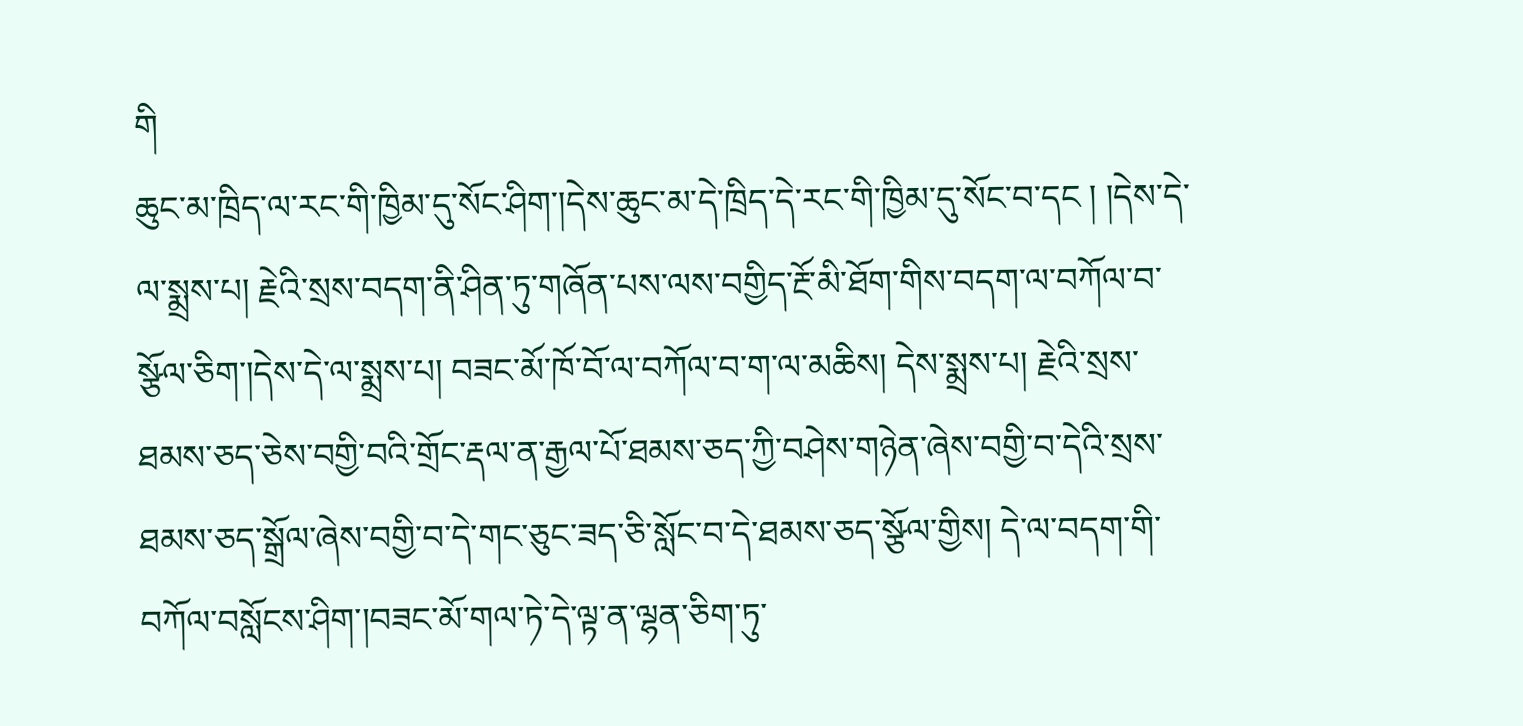གི
ཆུང་མ་ཁྲིད་ལ་རང་གི་ཁྱིམ་དུ་སོང་ཤིག་།དེས་ཆུང་མ་དེ་ཁྲིད་དེ་རང་གི་ཁྱིམ་དུ་སོང་བ་དང ། །དེས་དེ་ལ་སྨྲས་པ། རྗེའི་སྲས་བདག་ནི་ཤིན་ཏུ་གཞོན་པས་ལས་བགྱིད་རྔོ་མི་ཐོག་གིས་བདག་ལ་བཀོལ་བ་སྩོལ་ཅིག་།དེས་དེ་ལ་སྨྲས་པ། བཟང་མོ་ཁོ་བོ་ལ་བཀོལ་བ་ག་ལ་མཆིས། དེས་སྨྲས་པ། རྗེའི་སྲས་ཐམས་ཅད་ཅེས་བགྱི་བའི་གྲོང་རྡལ་ན་རྒྱལ་པོ་ཐམས་ཅད་ཀྱི་བཤེས་གཉེན་ཞེས་བགྱི་བ་དེའི་སྲས་ཐམས་ཅད་སྒྲོལ་ཞེས་བགྱི་བ་དེ་གང་ཅུང་ཟད་ཅི་སློང་བ་དེ་ཐམས་ཅད་སྩོལ་གྱིས། དེ་ལ་བདག་གི་བཀོལ་བསློངས་ཤིག་།བཟང་མོ་གལ་ཏེ་དེ་ལྟ་ན་ལྷན་ཅིག་ཏུ་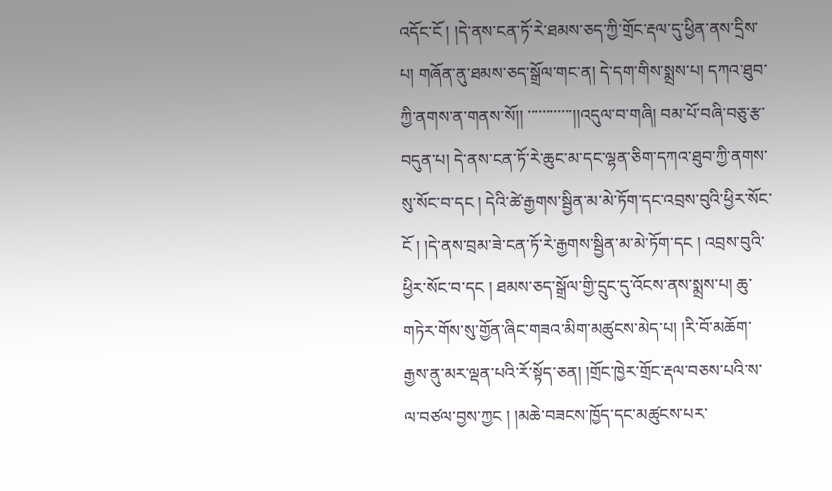འདོང་ངོ ། །དེ་ནས་ངན་ཏོ་རེ་ཐམས་ཅད་ཀྱི་གྲོང་རྡལ་དུ་ཕྱིན་ནས་དྲིས་པ། གཞོན་ནུ་ཐམས་ཅད་སྒྲོལ་གང་ན། དེ་དག་གིས་སྨྲས་པ། དཀའ་ཐུབ་ཀྱི་ནགས་ན་གནས་སོ།། ་་་་་་་་་་་་།།འདུལ་བ་གཞི། བམ་པོ་བཞི་བཅུ་རྩ་བདུན་པ། དེ་ནས་ངན་ཏོ་རེ་ཆུང་མ་དང་ལྷན་ཅིག་དཀའ་ཐུབ་ཀྱི་ནགས་སུ་སོང་བ་དང ། དེའི་ཚེ་རྒྱགས་སྦྱིན་མ་མེ་ཏོག་དང་འབྲས་བུའི་ཕྱིར་སོང་ངོ ། །དེ་ནས་བྲམ་ཟེ་ངན་ཏོ་རེ་རྒྱགས་སྦྱིན་མ་མེ་ཏོག་དང ། འབྲས་བུའི་ཕྱིར་སོང་བ་དང ། ཐམས་ཅད་སྒྲོལ་གྱི་དྲུང་དུ་འོངས་ནས་སྨྲས་པ། ཆུ་གཏེར་གོས་སུ་གྱོན་ཞིང་གཟའ་མིག་མཚུངས་མེད་པ། །རི་བོ་མཆོག་རྒྱས་ནུ་མར་ལྡན་པའི་རོ་སྟོད་ཅན། །གྲོང་ཁྱེར་གྲོང་རྡལ་བཅས་པའི་ས་ལ་བཙལ་བྱས་ཀྱང ། །མཆེ་བཟངས་ཁྱོད་དང་མཚུངས་པར་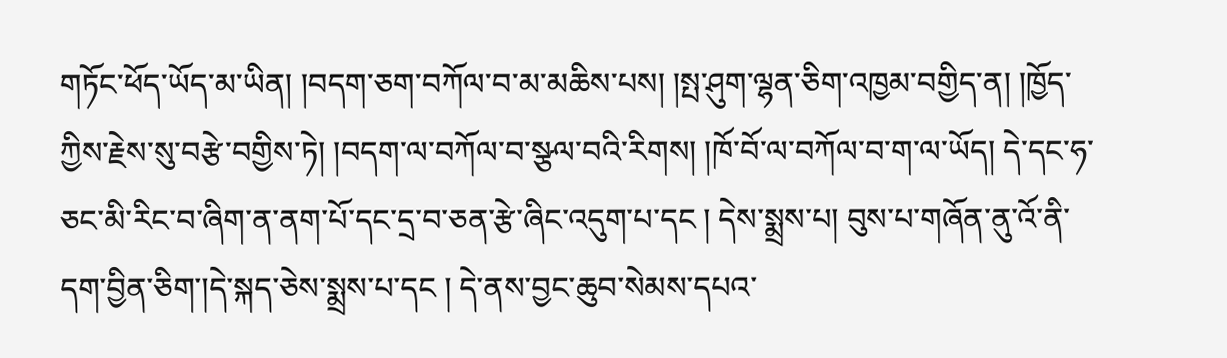གཏོང་ཕོད་ཡོད་མ་ཡིན། །བདག་ཅག་བཀོལ་བ་མ་མཆིས་པས། །སྤ་ཤུག་ལྷན་ཅིག་འཁྱམ་བགྱིད་ན། །ཁྱོད་ཀྱིས་རྗེས་སུ་བརྩེ་བགྱིས་ཏེ། །བདག་ལ་བཀོལ་བ་སྩལ་བའི་རིགས། །ཁོ་བོ་ལ་བཀོལ་བ་ག་ལ་ཡོད། དེ་དང་ཧ་ཅང་མི་རིང་བ་ཞིག་ན་ནག་པོ་དང་དྲ་བ་ཅན་རྩེ་ཞིང་འདུག་པ་དང ། དེས་སྨྲས་པ། བུས་པ་གཞོན་ནུ་འོ་ནི་དག་བྱིན་ཅིག་།དེ་སྐད་ཅེས་སྨྲས་པ་དང ། དེ་ནས་བྱང་ཆུབ་སེམས་དཔའ་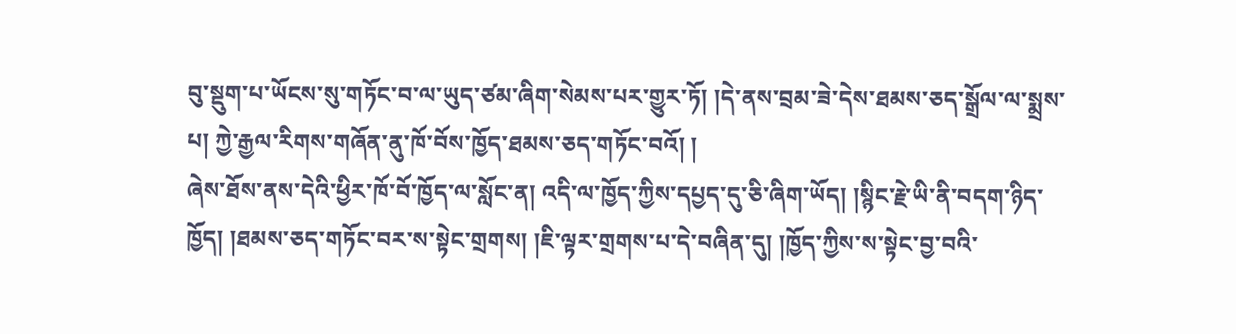བུ་སྡུག་པ་ཡོངས་སུ་གཏོང་བ་ལ་ཡུད་ཙམ་ཞིག་སེམས་པར་གྱུར་ཏོ། །དེ་ནས་བྲམ་ཟེ་དེས་ཐམས་ཅད་སྒྲོལ་ལ་སྨྲས་པ། ཀྱེ་རྒྱལ་རིགས་གཞོན་ནུ་ཁོ་བོས་ཁྱོད་ཐམས་ཅད་གཏོང་བའོ། །
ཞེས་ཐོས་ནས་དེའི་ཕྱིར་ཁོ་བོ་ཁྱོད་ལ་སློང་ན། འདི་ལ་ཁྱོད་ཀྱིས་དཔྱད་དུ་ཅི་ཞིག་ཡོད། །སྙིང་རྗེ་ཡི་ནི་བདག་ཉིད་ཁྱོད། །ཐམས་ཅད་གཏོང་བར་ས་སྟེང་གྲགས། །ཇི་ལྟར་གྲགས་པ་དེ་བཞིན་དུ། །ཁྱོད་ཀྱིས་ས་སྟེང་བྱ་བའི་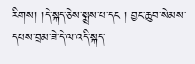རིགས། །དེ་སྐད་ཅེས་སྨྲས་པ་དང ། བྱང་ཆུབ་སེམས་དཔས་བྲམ་ཟེ་དེ་ལ་འདི་སྐད་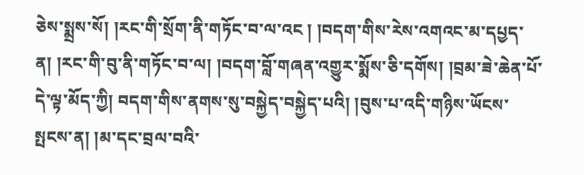ཅེས་སྨྲས་སོ། །རང་གི་སྲོག་ནི་གཏོང་བ་ལ་འང ། །བདག་གིས་རེས་འགའང་མ་དཔྱད་ན། །རང་གི་བུ་ནི་གཏོང་བ་ལ། །བདག་བློ་གཞན་འགྱུར་སྨོས་ཅི་དགོས། །བྲམ་ཟེ་ཆེན་པོ་དེ་ལྟ་མོད་ཀྱི། བདག་གིས་ནགས་སུ་བསྐྱེད་བསྐྱེད་པའི། །བུས་པ་འདི་གཉིས་ཡོངས་སྤངས་ན། །མ་དང་བྲལ་བའི་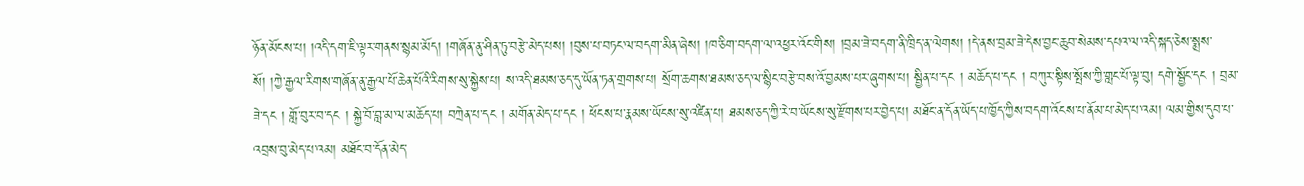ཉོན་མོངས་པ། །འདི་དག་ཇི་ལྟར་གནས་སྙམ་མོད། །གཞོན་ནུ་ཤིན་ཏུ་བརྩེ་མེད་པས། །བུས་པ་བཏང་ལ་བདག་མིན་ཞེས། །ཁ་ཅིག་བདག་ལ་འཕྱར་འོང་གིས། །བྲམ་ཟེ་བདག་ནི་ཁྲིད་ན་ལེགས། །དེ་ནས་བྲམ་ཟེ་དེས་བྱང་ཆུབ་སེམས་དཔའ་ལ་འདི་སྐད་ཅེས་སྨྲས་སོ། །ཀྱེ་རྒྱལ་རིགས་གཞོན་ནུ་རྒྱལ་པོ་ཆེན་པོའི་རིགས་སུ་སྐྱེས་པ། ས་འདི་ཐམས་ཅད་དུ་ཡོན་ཏན་གྲགས་པ། སྲོག་ཆགས་ཐམས་ཅད་ལ་སྙིང་བརྩེ་བས་འོ་བྱམས་པར་ཞུགས་པ། སྦྱིན་པ་དང ། མཆོད་པ་དང ། བཀུར་སྟིས་སྤོས་ཀྱི་གླང་པོ་ལྟ་བུ། དགེ་སྦྱོང་དང ། བྲམ་ཟེ་དང ། གློ་བུར་བ་དང ། སྐྱེ་བོ་བླ་མ་ལ་མཆོད་པ། བཀྲེན་པ་དང ། མགོན་མེད་པ་དང ། ཕོངས་པ་རྣམས་ཡོངས་སུ་འཛིན་པ། ཐམས་ཅད་ཀྱི་རེ་བ་ཡོངས་སུ་རྫོགས་པར་བྱེད་པ། མཐོང་ན་དོན་ཡོད་པ་ཁྱོད་ཀྱིས་བདག་འོངས་པ་ནོམ་པ་མེད་པ་འམ། ལམ་གྱིས་དུབ་པ་འབྲས་བུ་མེད་པ་འམ། མཐོང་བ་དོན་མེད་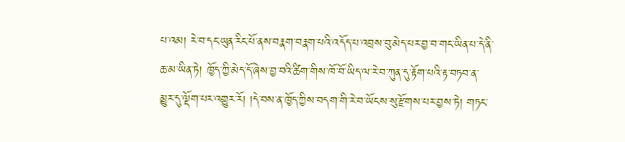པ་འམ། རེ་བ་དང་ཡུན་རིང་པོ་ནས་བརྣག་བརྣག་པའི་འདོད་པ་འབྲས་བུ་མེད་པར་བྱ་བ་གང་ཡིན་པ་དེ་ནི་ཆ་མ་ཡིན་ཏེ། ཁྱོད་ཀྱི་མེད་དོ་ཞེས་བྱ་བའི་ཚིག་གིས་ཁོ་བོ་ཡིད་ལ་རེ་བ་ཀུན་དུ་རྟོག་པའི་རྟ་བཏབ་ན་མྱུར་དུ་ལྡོག་པར་འགྱུར་རོ། །དེ་བས་ན་ཁྱོད་ཀྱིས་བདག་གི་རེ་བ་ཡོངས་སུ་རྫོགས་པར་བྱས་ཏེ། གཏང་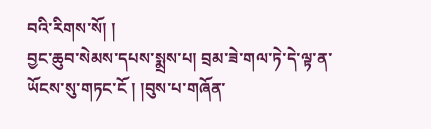བའི་རིགས་སོ། །
བྱང་ཆུབ་སེམས་དཔས་སྨྲས་པ། བྲམ་ཟེ་གལ་ཏེ་དེ་ལྟ་ན་ཡོངས་སུ་གཏང་ངོ ། །བུས་པ་གཞོན་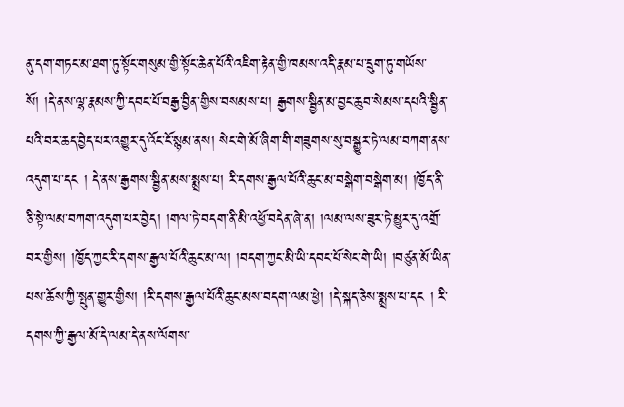ནུ་དག་གཏང་མ་ཐག་ཏུ་སྟོང་གསུམ་གྱི་སྟོང་ཆེན་པོའི་འཇིག་རྟེན་གྱི་ཁམས་འདི་རྣམ་པ་དྲུག་ཏུ་གཡོས་སོ། །དེ་ནས་ལྷ་རྣམས་ཀྱི་དབང་པོ་བརྒྱ་བྱིན་གྱིས་བསམས་པ། རྒྱགས་སྦྱིན་མ་བྱང་ཆུབ་སེམས་དཔའི་སྦྱིན་པའི་བར་ཆད་བྱེད་པར་འགྱུར་དུ་འོང་ངོ་སྙམ་ནས། སེང་གེ་མོ་ཞིག་གི་གཟུགས་སུ་བསྒྱུར་ཏེ་ལམ་བཀག་ནས་འདུག་པ་དང ། དེ་ནས་རྒྱགས་སྦྱིན་མས་སྨྲས་པ། རི་དགས་རྒྱལ་པོའི་ཆུང་མ་བསྒེག་བསྒེག་མ། །ཁྱོད་ནི་ཅི་སྟེ་ལམ་བཀག་འདུག་པར་བྱེད། །གལ་ཏེ་བདག་ནི་མི་འཕྱོ་བདེན་ཞེ་ན། །ལམ་ལས་ཟུར་ཏེ་མྱུར་དུ་འགྲོ་བར་གྱིས། །ཁྱོད་ཀྱང་རི་དགས་རྒྱལ་པོའི་ཆུང་མ་ལ། །བདག་ཀྱང་མི་ཡི་དབང་པོ་སེང་གེ་ཡི། །བཙུན་མོ་ཡིན་པས་ཆོས་ཀྱི་སྤུན་གྱུར་གྱིས། །རི་དགས་རྒྱལ་པོའི་ཆུང་མས་བདག་ལམ་ཕྱེ། །དེ་སྐད་ཅེས་སྨྲས་པ་དང ། རི་དགས་ཀྱི་རྒྱལ་མོ་དེ་ལམ་དེ་ནས་ལོགས་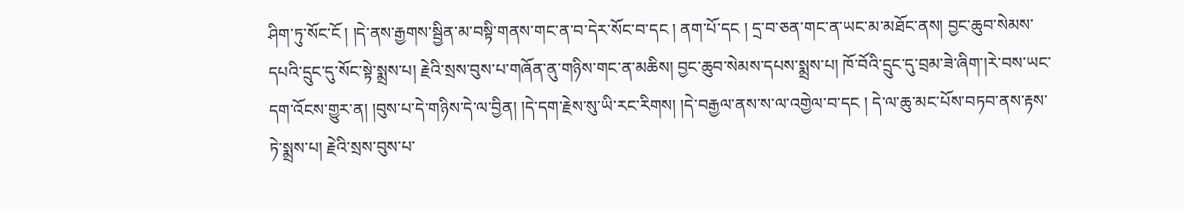ཤིག་ཏུ་སོང་ངོ ། །དེ་ནས་རྒྱགས་སྦྱིན་མ་བསྟི་གནས་གང་ན་བ་དེར་སོང་བ་དང ། ནག་པོ་དང ། དྲ་བ་ཅན་གང་ན་ཡང་མ་མཐོང་ནས། བྱང་ཆུབ་སེམས་དཔའི་དྲུང་དུ་སོང་སྟེ་སྨྲས་པ། རྗེའི་སྲས་བུས་པ་གཞོན་ནུ་གཉིས་གང་ན་མཆིས། བྱང་ཆུབ་སེམས་དཔས་སྨྲས་པ། ཁོ་བོའི་དྲུང་དུ་བྲམ་ཟེ་ཞིག་།རེ་བས་ཡང་དག་འོངས་གྱུར་ན། །བུས་པ་དེ་གཉིས་དེ་ལ་བྱིན། །དེ་དག་རྗེས་སུ་ཡི་རང་རིགས། །དེ་བརྒྱལ་ནས་ས་ལ་འགྱེལ་བ་དང ། དེ་ལ་ཆུ་མང་པོས་བཏབ་ནས་རྟས་ཏེ་སྨྲས་པ། རྗེའི་སྲས་བུས་པ་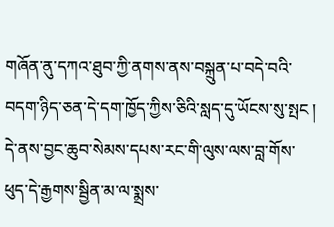གཞོན་ནུ་དཀའ་ཐུབ་ཀྱི་ནགས་ནས་བསྐྲུན་པ་བདེ་བའི་བདག་ཉིད་ཅན་དེ་དག་ཁྱོད་ཀྱིས་ཅིའི་སླད་དུ་ཡོངས་སུ་སྤང ། དེ་ནས་བྱང་ཆུབ་སེམས་དཔས་རང་གི་ལུས་ལས་བླ་གོས་ཕུད་དེ་རྒྱགས་སྦྱིན་མ་ལ་སྨྲས་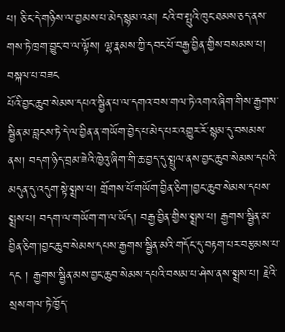པ། ཅི་ང་དེ་གཉིས་ལ་བྱམས་པ་མེད་སྙམ་འམ། ངའི་བ་སྤུའི་ཁུང་ཐམས་ཅད་ནས་གས་ཏེ་ཁྲག་བྱུང་བ་ལ་ལྟོས། ལྷ་རྣམས་ཀྱི་དབང་པོ་བརྒྱ་བྱིན་གྱིས་བསམས་པ། བསྐལ་པ་བཟང
པོའི་བྱང་ཆུབ་སེམས་དཔའ་སྦྱིན་པ་ལ་དགའ་བས་གལ་ཏེ་འགའ་ཞིག་གིས་རྒྱགས་སྦྱིན་མ་བླངས་ཏེ་དེ་ལ་བྱིན་ན་གཡོག་བྱེད་པ་མེད་པར་འགྱུར་རོ་སྙམ་དུ་བསམས་ནས། བདག་ཉིད་བྲམ་ཟེའི་ཁྱེའུ་ཞིག་གི་ཆ་བྱད་དུ་སྤྲུལ་ནས་བྱང་ཆུབ་སེམས་དཔའི་མདུན་དུ་འདུག་སྟེ་སྨྲས་པ། གྲོགས་པོ་གཡོག་བྱིན་ཅིག་།བྱང་ཆུབ་སེམས་དཔས་སྨྲས་པ། བདག་ལ་གཡོག་ག་ལ་ཡོད། བརྒྱ་བྱིན་གྱིས་སྨྲས་པ། རྒྱགས་སྦྱིན་མ་བྱིན་ཅིག་།བྱང་ཆུབ་སེམས་དཔས་རྒྱགས་སྦྱིན་མའི་གདོང་དུ་བརྟག་པར་བརྩམས་པ་དང ། རྒྱགས་སྦྱིན་མས་བྱང་ཆུབ་སེམས་དཔའི་བསམ་པ་ཤེས་ནས་སྨྲས་པ། རྗེའི་སྲས་གལ་ཏེ་ཁྱོད་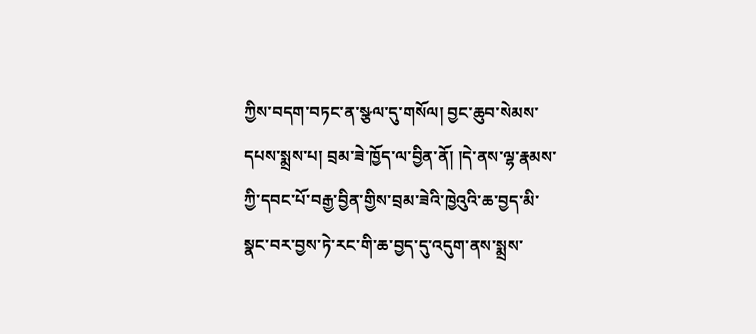ཀྱིས་བདག་བཏང་ན་སྩལ་དུ་གསོལ། བྱང་ཆུབ་སེམས་དཔས་སྨྲས་པ། བྲམ་ཟེ་ཁྱོད་ལ་བྱིན་ནོ། །དེ་ནས་ལྷ་རྣམས་ཀྱི་དབང་པོ་བརྒྱ་བྱིན་གྱིས་བྲམ་ཟེའི་ཁྱེའུའི་ཆ་བྱད་མི་སྣང་བར་བྱས་ཏེ་རང་གི་ཆ་བྱད་དུ་འདུག་ནས་སྨྲས་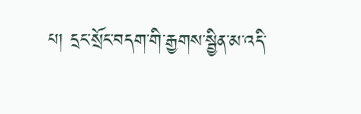པ། དྲང་སྲོང་བདག་གི་རྒྱགས་སྦྱིན་མ་འདི་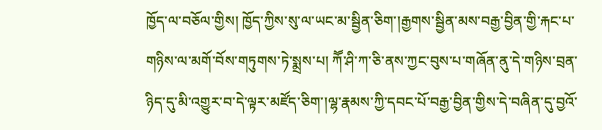ཁྱོད་ལ་བཅོལ་གྱིས། ཁྱོད་ཀྱིས་སུ་ལ་ཡང་མ་སྦྱིན་ཅིག་།རྒྱགས་སྦྱིན་མས་བརྒྱ་བྱིན་གྱི་རྐང་པ་གཉིས་ལ་མགོ་བོས་གཏུགས་ཏེ་སྨྲས་པ། ཀཽ་ཤི་ཀ་ཅི་ནས་ཀྱང་བུས་པ་གཞོན་ནུ་དེ་གཉིས་བྲན་ཉིད་དུ་མི་འགྱུར་བ་དེ་ལྟར་མཛོད་ཅིག་།ལྷ་རྣམས་ཀྱི་དབང་པོ་བརྒྱ་བྱིན་གྱིས་དེ་བཞིན་དུ་བྱའོ་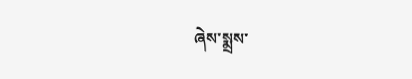ཞེས་སྨྲས་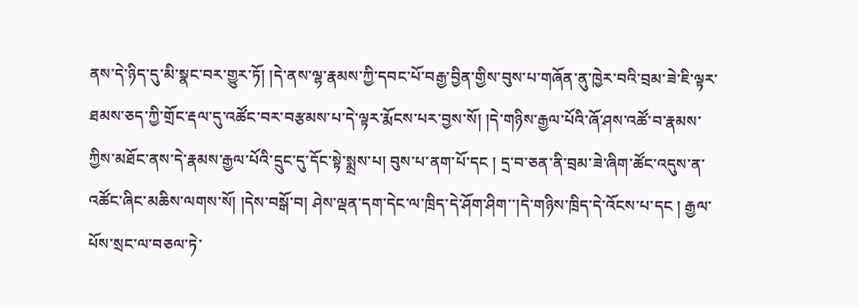ནས་དེ་ཉིད་དུ་མི་སྣང་བར་གྱུར་ཏོ། །དེ་ནས་ལྷ་རྣམས་ཀྱི་དབང་པོ་བརྒྱ་བྱིན་གྱིས་བུས་པ་གཞོན་ནུ་ཁྱེར་བའི་བྲམ་ཟེ་ཇི་ལྟར་ཐམས་ཅད་ཀྱི་གྲོང་རྡལ་དུ་འཚོང་བར་བརྩམས་པ་དེ་ལྟར་རྨོངས་པར་བྱས་སོ། །དེ་གཉིས་རྒྱལ་པོའི་ཞོ་ཤས་འཚོ་བ་རྣམས་ཀྱིས་མཐོང་ནས་དེ་རྣམས་རྒྱལ་པོའི་དྲུང་དུ་དོང་སྟེ་སྨྲས་པ། བུས་པ་ནག་པོ་དང ། དྲ་བ་ཅན་ནི་བྲམ་ཟེ་ཞིག་ཚོང་འདུས་ན་འཚོང་ཞིང་མཆིས་ལགས་སོ། །དེས་བསྒོ་བ། ཤེས་ལྡན་དག་དེང་ལ་ཁྲིད་དེ་ཤོག་ཤིག་་།དེ་གཉིས་ཁྲིད་དེ་འོངས་པ་དང ། རྒྱལ་པོས་སྲང་ལ་བཅལ་ཏེ་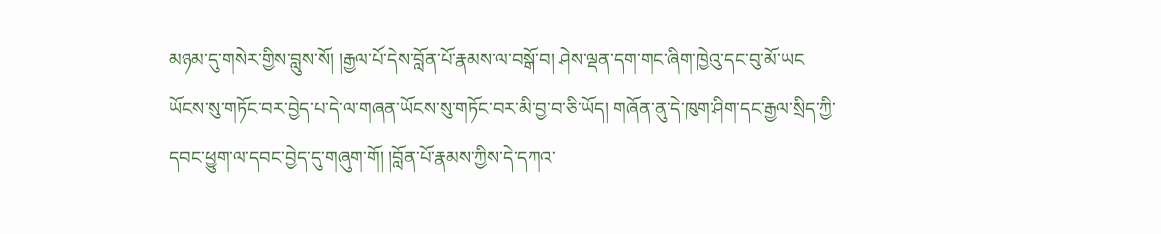མཉམ་དུ་གསེར་གྱིས་བླུས་སོ། །རྒྱལ་པོ་དེས་བློན་པོ་རྣམས་ལ་བསྒོ་བ། ཤེས་ལྡན་དག་གང་ཞིག་ཁྱེའུ་དང་བུ་མོ་ཡང
ཡོངས་སུ་གཏོང་བར་བྱེད་པ་དེ་ལ་གཞན་ཡོངས་སུ་གཏོང་བར་མི་བྱ་བ་ཅི་ཡོད། གཞོན་ནུ་དེ་ཁུག་ཤིག་དང་རྒྱལ་སྲིད་ཀྱི་དབང་ཕྱུག་ལ་དབང་བྱེད་དུ་གཞུག་གོ། །བློན་པོ་རྣམས་ཀྱིས་དེ་དཀའ་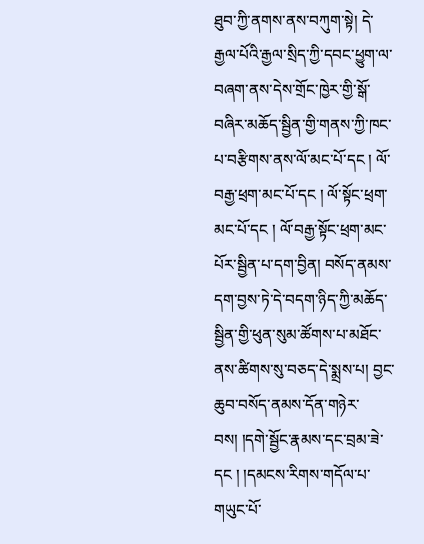ཐུབ་ཀྱི་ནགས་ནས་བཀུག་སྟེ། དེ་རྒྱལ་པོའི་རྒྱལ་སྲིད་ཀྱི་དབང་ཕྱུག་ལ་བཞག་ནས་དེས་གྲོང་ཁྱེར་གྱི་སྒོ་བཞིར་མཆོད་སྦྱིན་གྱི་གནས་ཀྱི་ཁང་པ་བརྩིགས་ནས་ལོ་མང་པོ་དང ། ལོ་བརྒྱ་ཕྲག་མང་པོ་དང ། ལོ་སྟོང་ཕྲག་མང་པོ་དང ། ལོ་བརྒྱ་སྟོང་ཕྲག་མང་པོར་སྦྱིན་པ་དག་བྱིན། བསོད་ནམས་དག་བྱས་ཏེ་དེ་བདག་ཉིད་ཀྱི་མཆོད་སྦྱིན་གྱི་ཕུན་སུམ་ཚོགས་པ་མཐོང་ནས་ཚིགས་སུ་བཅད་དེ་སྨྲས་པ། བྱང་ཆུབ་བསོད་ནམས་དོན་གཉེར་བས། །དགེ་སྦྱོང་རྣམས་དང་བྲམ་ཟེ་དང ། །དམངས་རིགས་གདོལ་པ་གཡུང་པོ་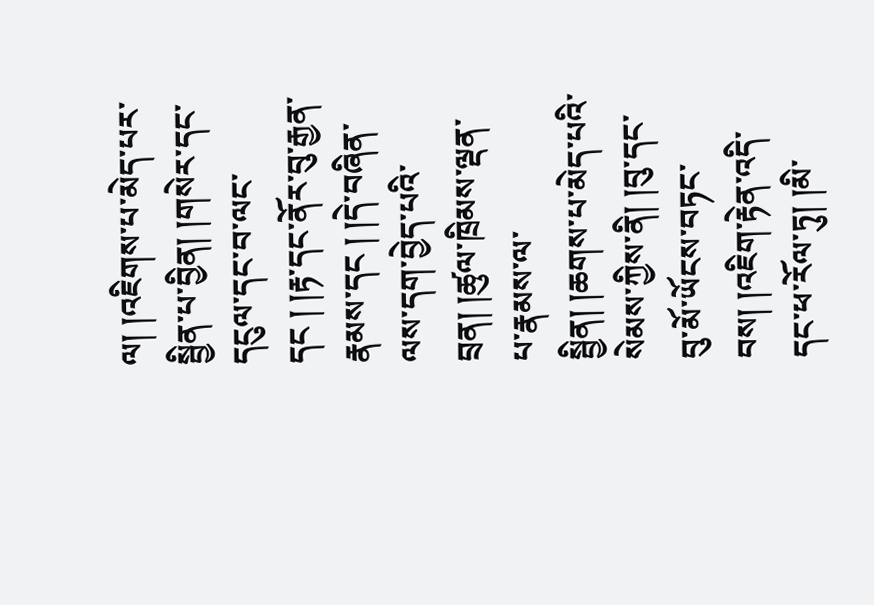ལ། །འཇིགས་པ་མེད་པར་སྦྱིན་པ་བྱིན། །གསེར་དང་དངུལ་དང་བ་ལང་དང ། །རྟ་དང་ནོར་བུ་རྒྱན་རྣམས་དང ། །དེ་བཞིན་ལས་དག་བྱེད་པའི་བྲན། །ཚུལ་ཁྲིམས་ལྡན་པ་རྣམས་ལ་སྦྱིན། །ཆགས་པ་མེད་པའི་སེམས་ཀྱིས་ནི། །བུ་དང་བུ་མོ་ཡོངས་བཏང་བས། །འཇིག་རྟེན་འདི་དང་ཕ་རོལ་ཏུ། །མི་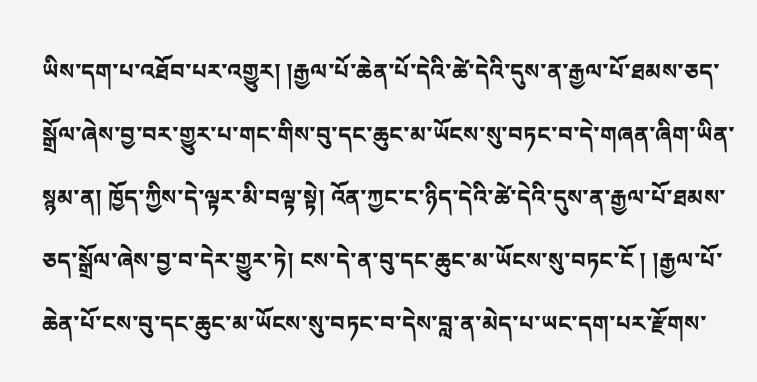ཡིས་དག་པ་འཐོབ་པར་འགྱུར། །རྒྱལ་པོ་ཆེན་པོ་དེའི་ཚེ་དེའི་དུས་ན་རྒྱལ་པོ་ཐམས་ཅད་སྒྲོལ་ཞེས་བྱ་བར་གྱུར་པ་གང་གིས་བུ་དང་ཆུང་མ་ཡོངས་སུ་བཏང་བ་དེ་གཞན་ཞིག་ཡིན་སྙམ་ན། ཁྱོད་ཀྱིས་དེ་ལྟར་མི་བལྟ་སྟེ། འོན་ཀྱང་ང་ཉིད་དེའི་ཚེ་དེའི་དུས་ན་རྒྱལ་པོ་ཐམས་ཅད་སྒྲོལ་ཞེས་བྱ་བ་དེར་གྱུར་ཏེ། ངས་དེ་ན་བུ་དང་ཆུང་མ་ཡོངས་སུ་བཏང་ངོ ། །རྒྱལ་པོ་ཆེན་པོ་ངས་བུ་དང་ཆུང་མ་ཡོངས་སུ་བཏང་བ་དེས་བླ་ན་མེད་པ་ཡང་དག་པར་རྫོགས་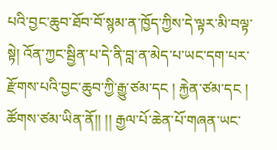པའི་བྱང་ཆུབ་ཐོབ་བོ་སྙམ་ན་ཁྱོད་ཀྱིས་དེ་ལྟར་མི་བལྟ་སྟེ། འོན་ཀྱང་སྦྱིན་པ་དེ་ནི་བླ་ན་མེད་པ་ཡང་དག་པར་རྫོགས་པའི་བྱང་ཆུབ་ཀྱི་རྒྱུ་ཙམ་དང ། རྐྱེན་ཙམ་དང ། ཚོགས་ཙམ་ཡིན་ནོ།། །། རྒྱལ་པོ་ཆེན་པོ་གཞན་ཡང་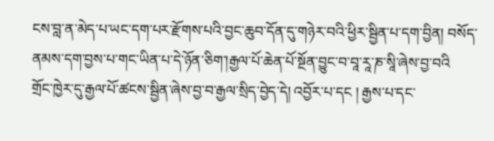ངས་བླ་ན་མེད་པ་ཡང་དག་པར་རྫོགས་པའི་བྱང་ཆུབ་དོན་དུ་གཉེར་བའི་ཕྱིར་སྦྱིན་པ་དག་བྱིན། བསོད་ནམས་དག་བྱས་པ་གང་ཡིན་པ་དེ་ཉོན་ཅིག་།རྒྱལ་པོ་ཆེན་པོ་སྔོན་བྱུང་བ་བཱ་རཱ་ཎ་སཱི་ཞེས་བྱ་བའི
གྲོང་ཁྱེར་དུ་རྒྱལ་པོ་ཚངས་སྦྱིན་ཞེས་བྱ་བ་རྒྱལ་སྲིད་བྱེད་དེ། འབྱོར་པ་དང ། རྒྱས་པ་དང་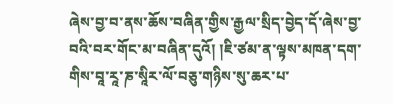ཞེས་བྱ་བ་ནས་ཆོས་བཞིན་གྱིས་རྒྱལ་སྲིད་བྱེད་དོ་ཞེས་བྱ་བའི་བར་གོང་མ་བཞིན་དུའོ། །ཇི་ཙམ་ན་ལྟས་མཁན་དག་གིས་བཱ་རཱ་ཎ་སཱིར་ལོ་བཅུ་གཉིས་སུ་ཆར་པ་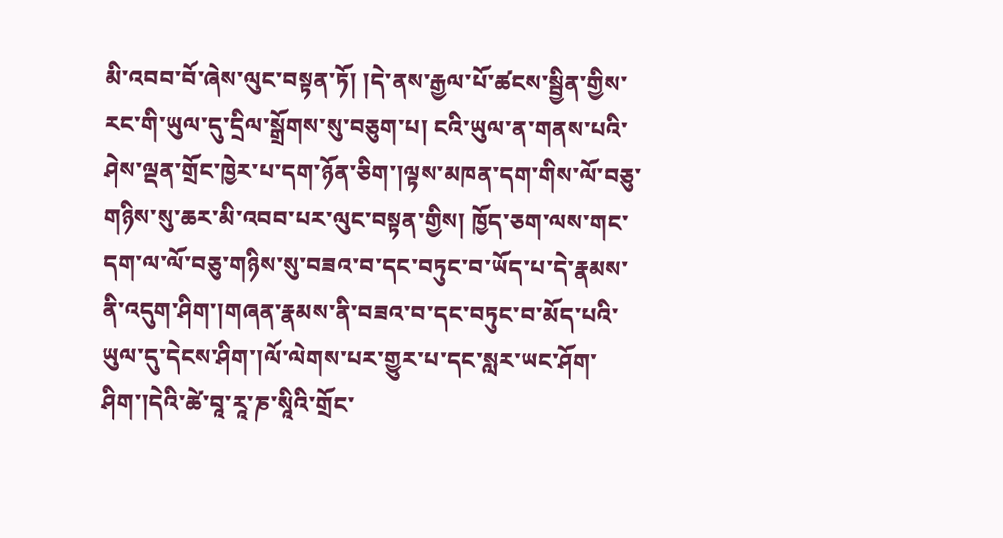མི་འབབ་བོ་ཞེས་ལུང་བསྟན་ཏོ། །དེ་ནས་རྒྱལ་པོ་ཚངས་སྦྱིན་གྱིས་རང་གི་ཡུལ་དུ་དྲིལ་སྒྲོགས་སུ་བཅུག་པ། ངའི་ཡུལ་ན་གནས་པའི་ཤེས་ལྡན་གྲོང་ཁྱེར་པ་དག་ཉོན་ཅིག་།ལྟས་མཁན་དག་གིས་ལོ་བཅུ་གཉིས་སུ་ཆར་མི་འབབ་པར་ལུང་བསྟན་གྱིས། ཁྱོད་ཅག་ལས་གང་དག་ལ་ལོ་བཅུ་གཉིས་སུ་བཟའ་བ་དང་བཏུང་བ་ཡོད་པ་དེ་རྣམས་ནི་འདུག་ཤིག་།གཞན་རྣམས་ནི་བཟའ་བ་དང་བཏུང་བ་མོད་པའི་ཡུལ་དུ་དེངས་ཤིག་།ལོ་ལེགས་པར་གྱུར་པ་དང་སླར་ཡང་ཤོག་ཤིག་།དེའི་ཚེ་བཱ་རཱ་ཎ་སཱིའི་གྲོང་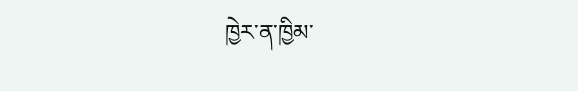ཁྱེར་ན་ཁྱིམ་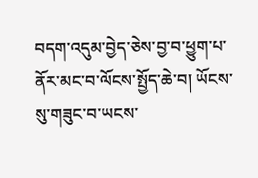བདག་འདུམ་བྱེད་ཅེས་བྱ་བ་ཕྱུག་པ་ནོར་མང་བ་ལོངས་སྤྱོད་ཆེ་བ། ཡོངས་སུ་གཟུང་བ་ཡངས་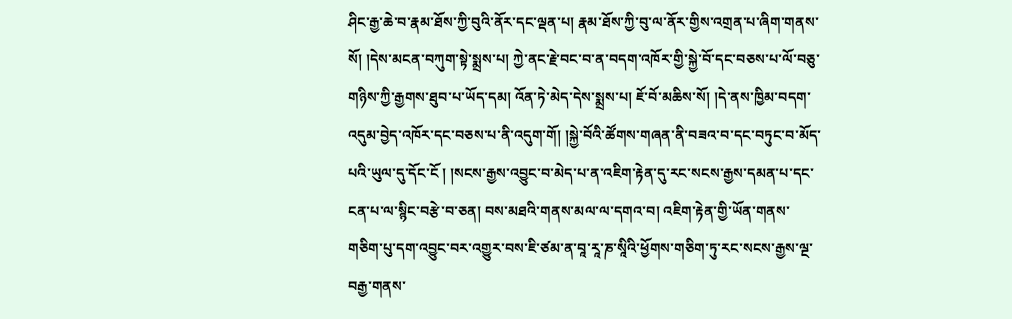ཤིང་རྒྱ་ཆེ་བ་རྣམ་ཐོས་ཀྱི་བུའི་ནོར་དང་ལྡན་པ། རྣམ་ཐོས་ཀྱི་བུ་ལ་ནོར་གྱིས་འགྲན་པ་ཞིག་གནས་སོ། །དེས་མངན་བཀུག་སྟེ་སྨྲས་པ། ཀྱེ་ནང་རྗེ་བང་བ་ན་བདག་འཁོར་གྱི་སྐྱེ་བོ་དང་བཅས་པ་ལོ་བཅུ་གཉིས་ཀྱི་རྒྱགས་ཐུབ་པ་ཡོད་དམ། འོན་ཏེ་མེད་དེས་སྨྲས་པ། ཇོ་བོ་མཆིས་སོ། །དེ་ནས་ཁྱིམ་བདག་འདུམ་བྱེད་འཁོར་དང་བཅས་པ་ནི་འདུག་གོ། །སྐྱེ་བོའི་ཚོགས་གཞན་ནི་བཟའ་བ་དང་བཏུང་བ་མོད་པའི་ཡུལ་དུ་དོང་ངོ ། །སངས་རྒྱས་འབྱུང་བ་མེད་པ་ན་འཇིག་རྟེན་དུ་རང་སངས་རྒྱས་དམན་པ་དང་ངན་པ་ལ་སྙིང་བརྩེ་བ་ཅན། བས་མཐའི་གནས་མལ་ལ་དགའ་བ། འཇིག་རྟེན་གྱི་ཡོན་གནས་གཅིག་པུ་དག་འབྱུང་བར་འགྱུར་བས་ཇི་ཙམ་ན་བཱ་རཱ་ཎ་སཱིའི་ཕྱོགས་གཅིག་ཏུ་རང་སངས་རྒྱས་ལྔ་བརྒྱ་གནས་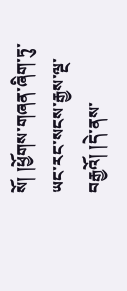སོ། །ཕྱོགས་གཞན་ཞིག་ཏུ་ཡང་རང་སངས་རྒྱས་ལྔ་བརྒྱའོ། །དེ་ནས་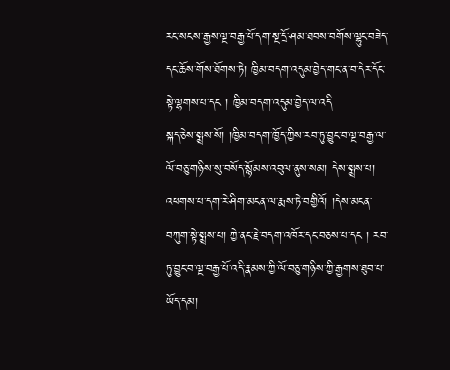རང་སངས་རྒྱས་ལྔ་བརྒྱ་པོ་དག་སྔ་དྲོ་ཤམ་ཐབས་བགོས་ལྷུང་བཟེད་དང་ཆོས་གོས་ཐོགས་ཏེ། ཁྱིམ་བདག་འདུམ་བྱེད་གང་ན་བ་དེར་དོང་སྟེ་ལྷགས་པ་དང ། ཁྱིམ་བདག་འདུམ་བྱེད་ལ་འདི
སྐད་ཅེས་སྨྲས་སོ། །ཁྱིམ་བདག་ཁྱོད་ཀྱིས་རབ་ཏུ་བྱུང་བ་ལྔ་བརྒྱ་ལ་ལོ་བཅུ་གཉིས་སུ་བསོད་སྙོམས་འབུལ་ནུས་སམ། དེས་སྨྲས་པ། འཕགས་པ་དག་རེ་ཤིག་མངན་ལ་རྨས་ཏེ་བགྱིའོ། །དེས་མངན་བཀུག་སྟེ་སྨྲས་པ། ཀྱེ་ནང་རྗེ་བདག་འཁོར་དང་བཅས་པ་དང ། རབ་ཏུ་བྱུང་བ་ལྔ་བརྒྱ་པོ་འདི་རྣམས་ཀྱི་ལོ་བཅུ་གཉིས་ཀྱི་རྒྱགས་ཐུབ་པ་ཡོད་དམ།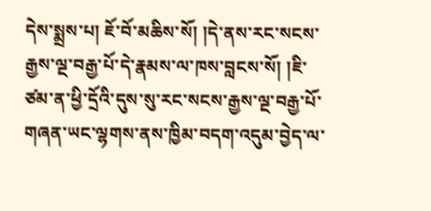དེས་སྨྲས་པ། ཇོ་བོ་མཆིས་སོ། །དེ་ནས་རང་སངས་རྒྱས་ལྔ་བརྒྱ་པོ་དེ་རྣམས་ལ་ཁས་བླངས་སོ། །ཇི་ཙམ་ན་ཕྱི་དྲོའི་དུས་སུ་རང་སངས་རྒྱས་ལྔ་བརྒྱ་པོ་གཞན་ཡང་ལྷགས་ནས་ཁྱིམ་བདག་འདུམ་བྱེད་ལ་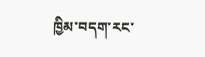ཁྱིམ་བདག་རང་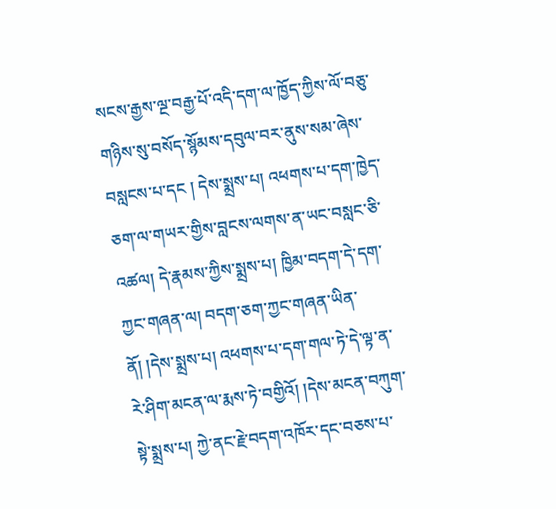སངས་རྒྱས་ལྔ་བརྒྱ་པོ་འདི་དག་ལ་ཁྱོད་ཀྱིས་ལོ་བཅུ་གཉིས་སུ་བསོད་སྙོམས་དབུལ་བར་ནུས་སམ་ཞེས་བསླངས་པ་དང ། དེས་སྨྲས་པ། འཕགས་པ་དག་ཁྱེད་ཅག་ལ་གཡར་གྱིས་བླངས་ལགས་ན་ཡང་བསླང་ཅི་འཚལ། དེ་རྣམས་ཀྱིས་སྨྲས་པ། ཁྱིམ་བདག་དེ་དག་ཀྱང་གཞན་ལ། བདག་ཅག་ཀྱང་གཞན་ཡིན་ནོ། །དེས་སྨྲས་པ། འཕགས་པ་དག་གལ་ཏེ་དེ་ལྟ་ན་རེ་ཤིག་མངན་ལ་རྨས་ཏེ་བགྱིའོ། །དེས་མངན་བཀུག་སྟེ་སྨྲས་པ། ཀྱེ་ནང་རྗེ་བདག་འཁོར་དང་བཅས་པ་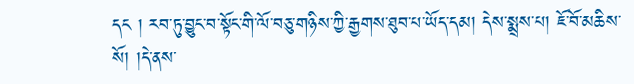དང ། རབ་ཏུ་བྱུང་བ་སྟོང་གི་ལོ་བཅུ་གཉིས་ཀྱི་རྒྱགས་ཐུབ་པ་ཡོད་དམ། དེས་སྨྲས་པ། ཇོ་བོ་མཆིས་སོ། །དེ་ནས་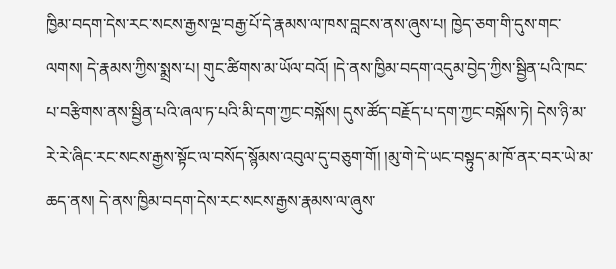ཁྱིམ་བདག་དེས་རང་སངས་རྒྱས་ལྔ་བརྒྱ་པོ་དེ་རྣམས་ལ་ཁས་བླངས་ནས་ཞུས་པ། ཁྱེད་ཅག་གི་དུས་གང་ལགས། དེ་རྣམས་ཀྱིས་སྨྲས་པ། གུང་ཚིགས་མ་ཡོལ་བའོ། །དེ་ནས་ཁྱིམ་བདག་འདུམ་བྱེད་ཀྱིས་སྦྱིན་པའི་ཁང་པ་བརྩིགས་ནས་སྦྱིན་པའི་ཞལ་ཏ་པའི་མི་དག་ཀྱང་བསྐོས། དུས་ཚོད་བརྗོད་པ་དག་ཀྱང་བསྐོས་ཏེ། དེས་ཉི་མ་རེ་རེ་ཞིང་རང་སངས་རྒྱས་སྟོང་ལ་བསོད་སྙོམས་འབུལ་དུ་བཅུག་གོ། །མུ་གེ་དེ་ཡང་བསྟུད་མ་ཁོ་ནར་བར་ཡེ་མ་ཆད་ནས། དེ་ནས་ཁྱིམ་བདག་དེས་རང་སངས་རྒྱས་རྣམས་ལ་ཞུས་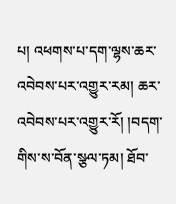པ། འཕགས་པ་དག་ལྷས་ཆར་འབེབས་པར་འགྱུར་རམ། ཆར་འབེབས་པར་འགྱུར་རོ། །བདག་གིས་ས་བོན་སྩལ་ཏམ། ཐོབ་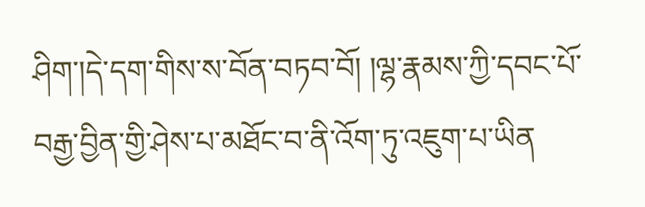ཤིག་།དེ་དག་གིས་ས་བོན་བཏབ་བོ། །ལྷ་རྣམས་ཀྱི་དབང་པོ་བརྒྱ་བྱིན་གྱི་ཤེས་པ་མཐོང་བ་ནི་འོག་ཏུ་འཇུག་པ་ཡིན